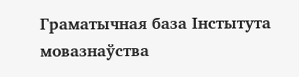Граматычная база Інстытута мовазнаўства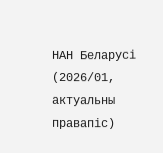НАН Беларусі (2026/01, актуальны правапіс)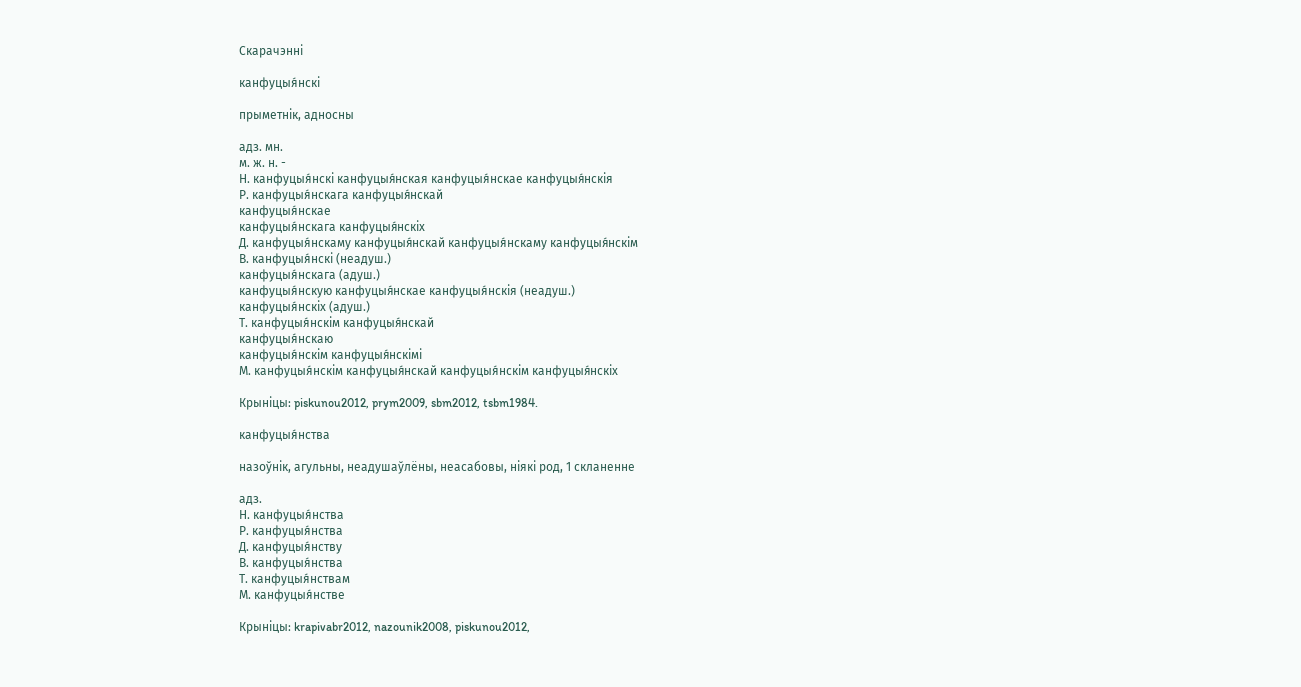Скарачэнні

канфуцыя́нскі

прыметнік, адносны

адз. мн.
м. ж. н. -
Н. канфуцыя́нскі канфуцыя́нская канфуцыя́нскае канфуцыя́нскія
Р. канфуцыя́нскага канфуцыя́нскай
канфуцыя́нскае
канфуцыя́нскага канфуцыя́нскіх
Д. канфуцыя́нскаму канфуцыя́нскай канфуцыя́нскаму канфуцыя́нскім
В. канфуцыя́нскі (неадуш.)
канфуцыя́нскага (адуш.)
канфуцыя́нскую канфуцыя́нскае канфуцыя́нскія (неадуш.)
канфуцыя́нскіх (адуш.)
Т. канфуцыя́нскім канфуцыя́нскай
канфуцыя́нскаю
канфуцыя́нскім канфуцыя́нскімі
М. канфуцыя́нскім канфуцыя́нскай канфуцыя́нскім канфуцыя́нскіх

Крыніцы: piskunou2012, prym2009, sbm2012, tsbm1984.

канфуцыя́нства

назоўнік, агульны, неадушаўлёны, неасабовы, ніякі род, 1 скланенне

адз.
Н. канфуцыя́нства
Р. канфуцыя́нства
Д. канфуцыя́нству
В. канфуцыя́нства
Т. канфуцыя́нствам
М. канфуцыя́нстве

Крыніцы: krapivabr2012, nazounik2008, piskunou2012,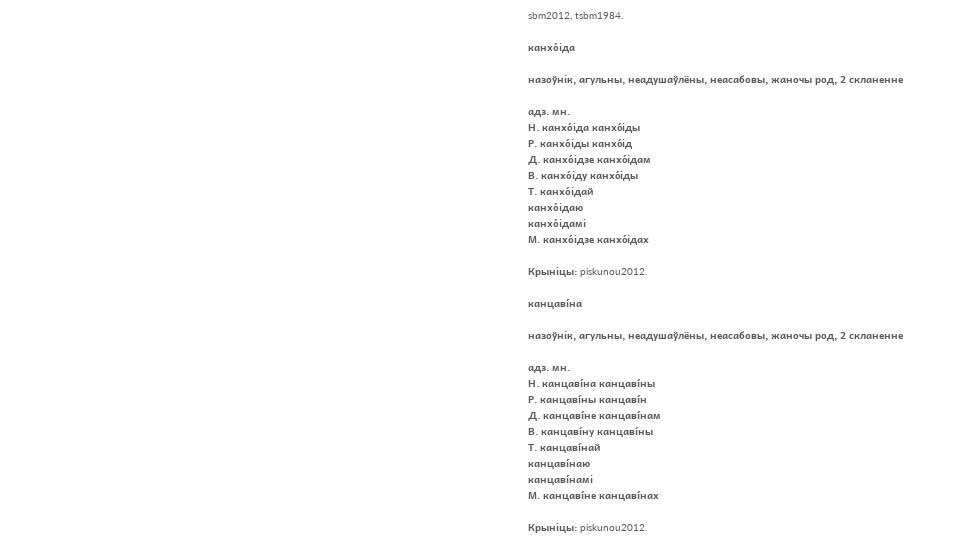sbm2012, tsbm1984.

канхо́іда

назоўнік, агульны, неадушаўлёны, неасабовы, жаночы род, 2 скланенне

адз. мн.
Н. канхо́іда канхо́іды
Р. канхо́іды канхо́ід
Д. канхо́ідзе канхо́ідам
В. канхо́іду канхо́іды
Т. канхо́ідай
канхо́ідаю
канхо́ідамі
М. канхо́ідзе канхо́ідах

Крыніцы: piskunou2012.

канцаві́на

назоўнік, агульны, неадушаўлёны, неасабовы, жаночы род, 2 скланенне

адз. мн.
Н. канцаві́на канцаві́ны
Р. канцаві́ны канцаві́н
Д. канцаві́не канцаві́нам
В. канцаві́ну канцаві́ны
Т. канцаві́най
канцаві́наю
канцаві́намі
М. канцаві́не канцаві́нах

Крыніцы: piskunou2012.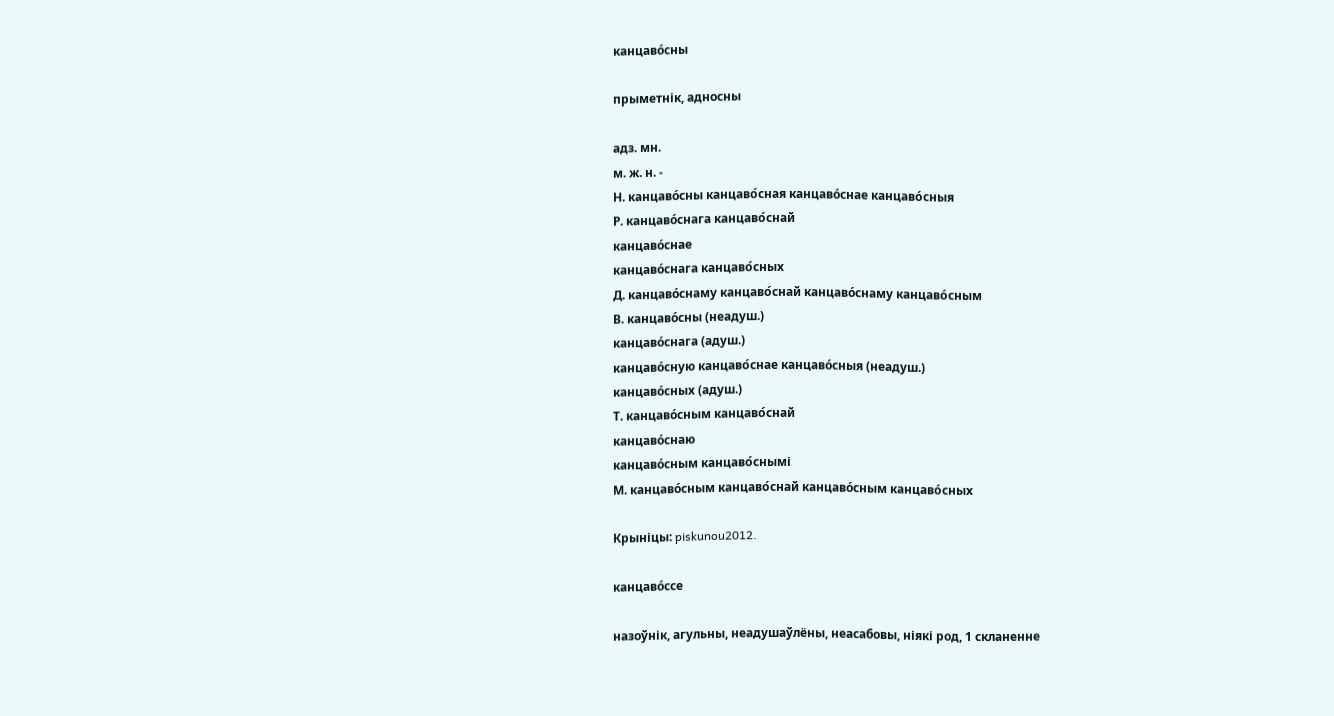канцаво́сны

прыметнік, адносны

адз. мн.
м. ж. н. -
Н. канцаво́сны канцаво́сная канцаво́снае канцаво́сныя
Р. канцаво́снага канцаво́снай
канцаво́снае
канцаво́снага канцаво́сных
Д. канцаво́снаму канцаво́снай канцаво́снаму канцаво́сным
В. канцаво́сны (неадуш.)
канцаво́снага (адуш.)
канцаво́сную канцаво́снае канцаво́сныя (неадуш.)
канцаво́сных (адуш.)
Т. канцаво́сным канцаво́снай
канцаво́снаю
канцаво́сным канцаво́снымі
М. канцаво́сным канцаво́снай канцаво́сным канцаво́сных

Крыніцы: piskunou2012.

канцаво́ссе

назоўнік, агульны, неадушаўлёны, неасабовы, ніякі род, 1 скланенне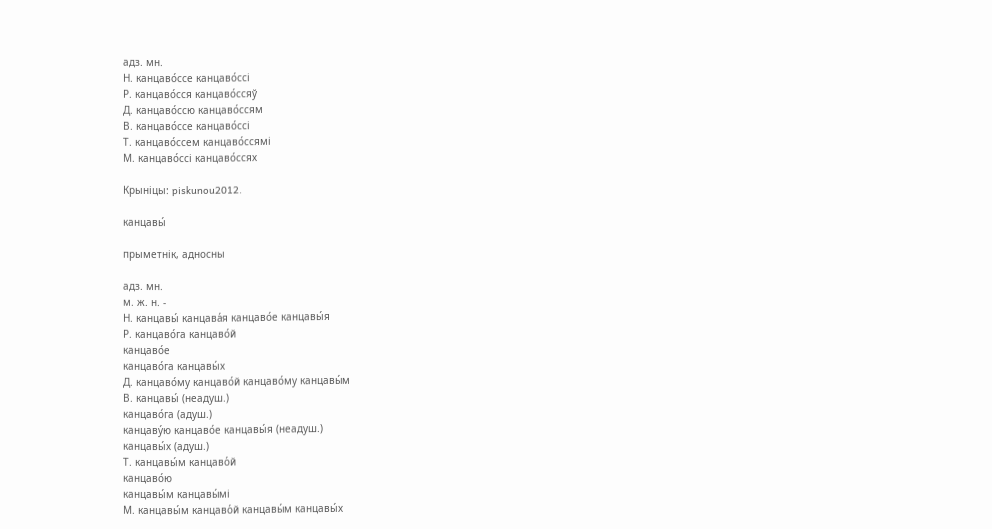адз. мн.
Н. канцаво́ссе канцаво́ссі
Р. канцаво́сся канцаво́ссяў
Д. канцаво́ссю канцаво́ссям
В. канцаво́ссе канцаво́ссі
Т. канцаво́ссем канцаво́ссямі
М. канцаво́ссі канцаво́ссях

Крыніцы: piskunou2012.

канцавы́

прыметнік, адносны

адз. мн.
м. ж. н. -
Н. канцавы́ канцава́я канцаво́е канцавы́я
Р. канцаво́га канцаво́й
канцаво́е
канцаво́га канцавы́х
Д. канцаво́му канцаво́й канцаво́му канцавы́м
В. канцавы́ (неадуш.)
канцаво́га (адуш.)
канцаву́ю канцаво́е канцавы́я (неадуш.)
канцавы́х (адуш.)
Т. канцавы́м канцаво́й
канцаво́ю
канцавы́м канцавы́мі
М. канцавы́м канцаво́й канцавы́м канцавы́х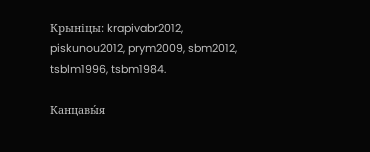Крыніцы: krapivabr2012, piskunou2012, prym2009, sbm2012, tsblm1996, tsbm1984.

Канцавы́я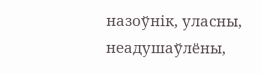назоўнік, уласны, неадушаўлёны,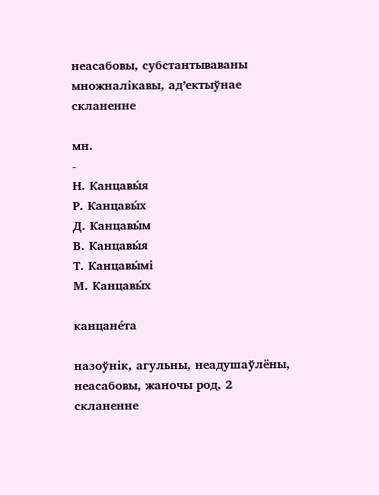неасабовы, субстантываваны множналікавы, ад’ектыўнае скланенне

мн.
-
Н. Канцавы́я
Р. Канцавы́х
Д. Канцавы́м
В. Канцавы́я
Т. Канцавы́мі
М. Канцавы́х

канцане́та

назоўнік, агульны, неадушаўлёны, неасабовы, жаночы род, 2 скланенне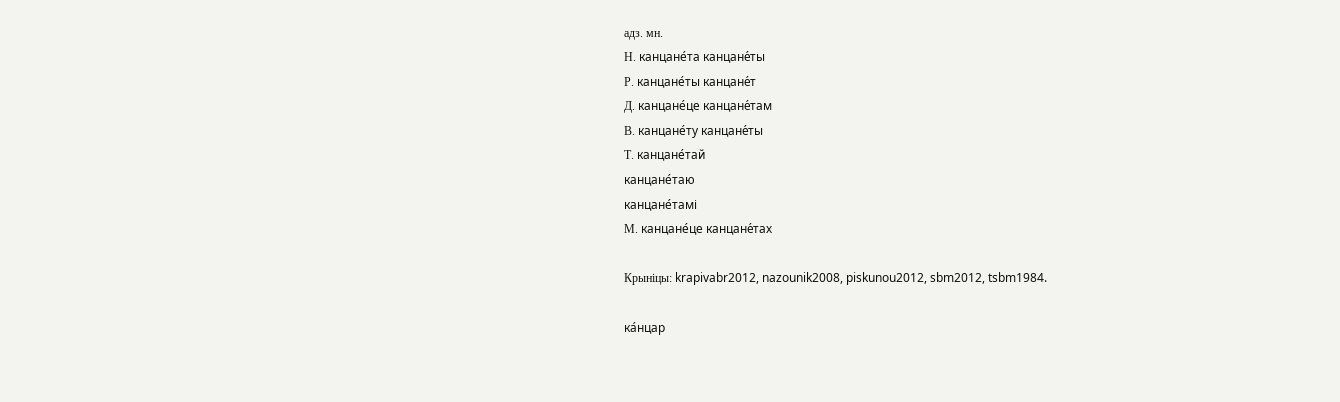адз. мн.
Н. канцане́та канцане́ты
Р. канцане́ты канцане́т
Д. канцане́це канцане́там
В. канцане́ту канцане́ты
Т. канцане́тай
канцане́таю
канцане́тамі
М. канцане́це канцане́тах

Крыніцы: krapivabr2012, nazounik2008, piskunou2012, sbm2012, tsbm1984.

ка́нцар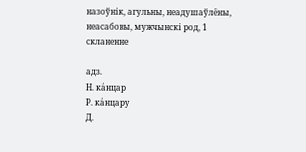назоўнік, агульны, неадушаўлёны, неасабовы, мужчынскі род, 1 скланенне

адз.
Н. ка́нцар
Р. ка́нцару
Д.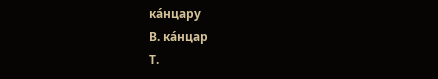ка́нцару
В. ка́нцар
Т.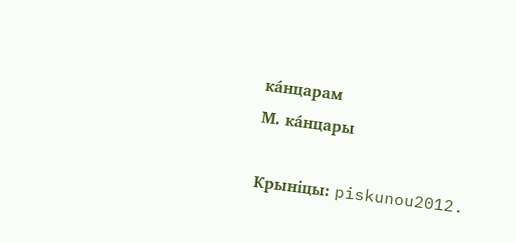ка́нцарам
М. ка́нцары

Крыніцы: piskunou2012.